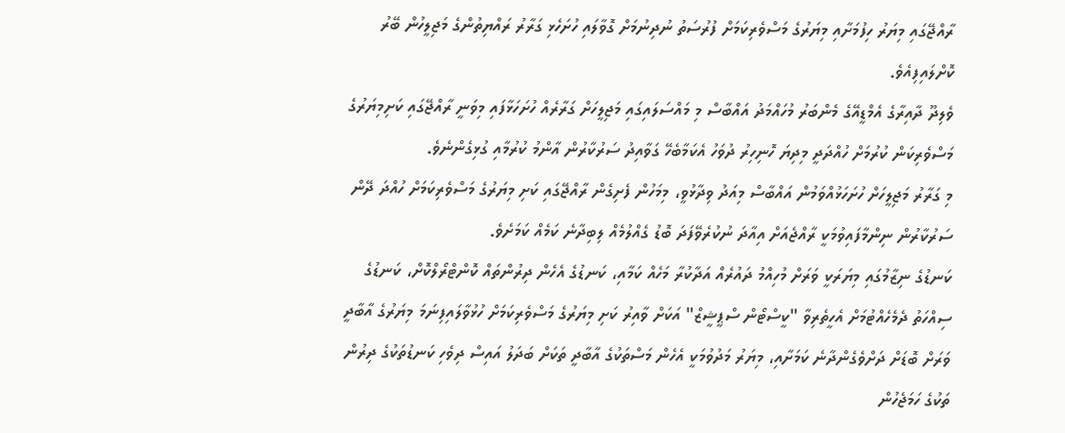ރާއްޖޭގައި މިޔަރު ހިފުމަށާއި މިޔަރުގެ މަސްވެރިކަމަށް ފުރުސަތު ނުދިނުމަށް ގޮވާލައި ހުށަހެޅި ގަރާރު ރައްޔިތުންގެ މަޖިލީހުން ބޭރު ކޮށްލައިފިއެވެ.
ވެލިދޫ ދާއިރާގެ އެމްޑީއޭގެ މެންބަރު މުހައްމަދު އައްބާސް މި މައްސަލައިގައި މަޖިލީހަށް ގަރާރެއް ހުށަހަޅާފައި މިވަނީ ރާއްޖޭގައި ކަށިމިޔަރުގެ މަސްވެރިކަން ކުރުމަށް ހުއްދަދީ މިދިޔަ ހޮނިހިރު ދުވަހު އެކަމާބެހޭ ގަވާއިދު ސަރުކާރުން އާންމު ކުރުމާއި ގުޅިގެންނެވެ.
މި ގަރާރު މަޖިލީހަށް ހުށަހަޅުއްވަމުން އައްބާސް މިއަދު ވިދާޅުވީ، މިމަހުން ފެށިގެން ރާއްޖޭގައި ކަށި މިޔަރުގެ މަސްވެރިކަމަށް ހުއްދަ ދޭން ސަރުކާރުން ނިންމާފައިވުމަކީ ރާއްޖެއަށް އިއާދަ ނުކުރެވޭފަދަ ބޮޑު ގެއްލުމެއް ލިބިދާނެ ކަމެއް ކަމަށެވެ.
ކަނޑުގެ ނިޒާމުގައި މިޔަރަކީ ވަރަށް މުހިއްމު ދައުރެއް އަދާކުރާ މަހެއް ކަމާއި، ކަނޑުގެ އެހެން ދިރުންތައް ކޮންޓްރޯލްކޮށް، ކަނޑުގެ ސިއްހަތު ދެމެހެއްޓުމަށް އެހީތެރިވާ "ކީސްޓޯން ސްޕީޝީޒް" އަކަށް ވާއިރު ކަށި މިޔަރުގެ މަސްވެރިކަމަށް ހުޅުވާލައިފިނަމަ މިޔަރުގެ އާބާދީ ވަރަށް ބޮޑަށް ދަށްވެގެންދާނެ ކަމަށާއި، މިޔަރު މަދުވުމަކީ އެހެން މަސްތަކުގެ އާބާދީ ތަކަށް ބަދަލު އައިސް ދިވެހި ކަނޑުތަކުގެ ދިރުން ތަކުގެ ހަމަޖެހުން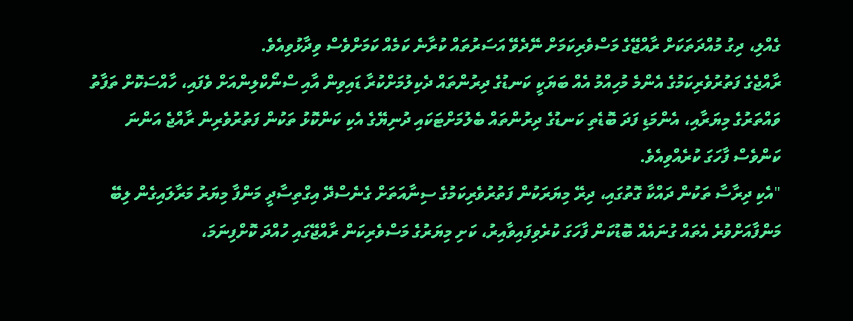ގެއްލި، ދިގު މުއްދަތަކަށް ރާއްޖޭގެ މަސްވެރިކަމަށް ނޭދެވޭ އަސަރުތައް ކުރާނެ ކަމެއް ކަމަށްވެސް ވިދާޅުވިއެވެ.
ރާއްޖެގެ ފަތުރުވެރިކަމުގެ އެންމެ މުހިއްމު އެއް ބަޔަކީ ކަނޑުގެ ދިރުންތައް ދެކިލުމަށްކުރާ ޑައިވިން އާއި ސްނޯކްލިންއަށް ވެފައި، ހާއްސަކޮށް ތަފާތު ވައްތަރުގެ މިޔަރާއި، އެންމަޑި ފަދަ ބޮޑެތި ކަނޑުގެ ދިރުންތައް ބެލުމަށްޓަކައި ދުނިޔޭގެ އެކި ކަންކޮޅު ތަކުން ފަތުރުވެރިން ރާއްޖެ އަންނަ ކަންވެސް ފާހަގަ ކުރެއްވިއެވެ.
"އެކި ދިރާސާ ތަކުން ދައްކާ ގޮތުގައި، ދިރޭ މިޔަރަކުން ފަތުރުވެރިކަމުގެ ސިނާއަތަށް ގެނެސްދޭ އިގްތިސާދީ މަންފާ މިޔަރު މަރާލައިގެން ލިބޭ މަންފާއަށްވުރެ އެތައް ގުނައެއް ބޮޑުކަން ފާހަގަ ކުރެވިފައިވާއިރު، ކަށި މިޔަރުގެ މަސްވެރިކަން ރާއްޖޭގައި ހުއްދަ ކޮށްފިނަމަ،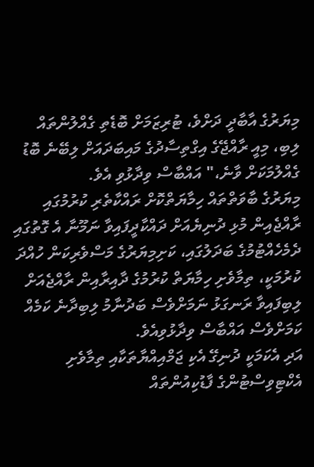މިޔަރުގެ އާބާދީ ދަށްވެ، ޓުރިޒަމަށް ބޮޑެތި ގެއްލުންތައް ލިބި، މިއީ ރާއްޖޭގެ އިގްތިސާދުގެ މައިބަދައަށް ލިބޭނެ ބޮޑު ގެއްލުމަކަށް ވާނެ،" އައްބާސް ވިދާޅުވި އެވެ.
މިޔަރުގެ ބާވަތްތައް ހިމާޔަތްކޮށް ރައްކާތެރި ކުރުމުގައި ރާއްޖެއިން މުޅި ދުނިޔެއަށް ދައްކާދީފައިވާ ނަމޫނާ އެ ގޮތުގައި ދެމެހެއްޓުމުގެ ބަދަލުގައި، ކަށިމިޔަރުގެ މަސްވެރިކަން ހުއްދަ ކުރުމަކީ، ތިމާވެށި ހިމާޔަތް ކުރުމުގެ ދާއިރާއިން ރާއްޖެއަށް ލިބިފައިވާ ރަނގަޅު ނަމަށްވެސް ބަދުނާމު ލިބިދާނެ ކަމެއް ކަމަށްވެސް އައްބާސް ވިދާޅުވިއެވެ.
އަދި އެކަމަކީ ދުނިގޭ އެކި ޖަމްއިއްޔާތަކާއި ތިމާވެށި އެކްޓިވިސްޓުންގެ ފާޑުކިއުންތައް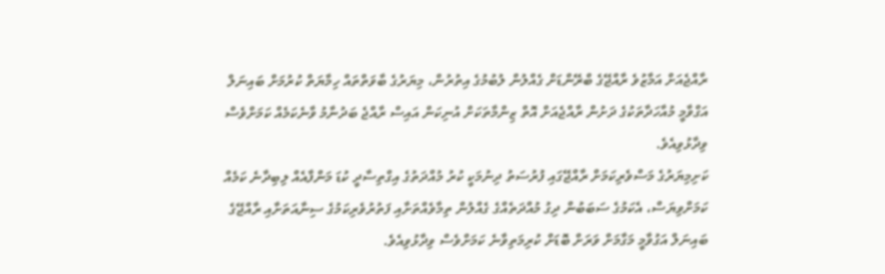ރާއްޖެއަށް އަމާޒުވެ ރާއްޖޭގެ ބްރޭންޑަށް ގެއްލުން ލުބުމުގެ އިތުރުން، މިޔަރުގެ ބާވަތްތައް ހިމާޔަތް ކުރުމަށް ބައިނަލް އަގްވާމީ މުއާހަދާތަކުގެ ދަށުން ރާއްޖެއަށް އޮތް ޒިންމާތަކަށް އުނިކަން އައިސް ރާއްޖެ ބަދުނާމު ވާނެކަމެއް ކަމަށްވެސް ވިދާޅުވިއެވެ.
ކަށިމިޔަރުގެ މަސްވެރިކަމަށް ރާއްޖޭގައި ފުރުސަތު ދިނުމަކީ ކުރު މުއްދަތުގެ އިގްތިސާދީ ކުޑަ މަންފާއެއް ލިބިދާނެ ކަމެއް ކަމަށްވިޔަސް، އެކަމުގެ ސަބަބުން ދިގު މުއްދަތެއްގެ ގެއްލުން ތިމާވެއްތަށާއި ފަތުރުވެރިކަމުގެ ސިނާއަތަށާއި ރާއްޖޭގެ ބައިނަލް އަގުވާމީ މަގާމަށް ވަރަށް ބޮޑަށް ކުރިމަތިވާނެ ކަމަށްވެސް ވިދާޅުވިއެވެ.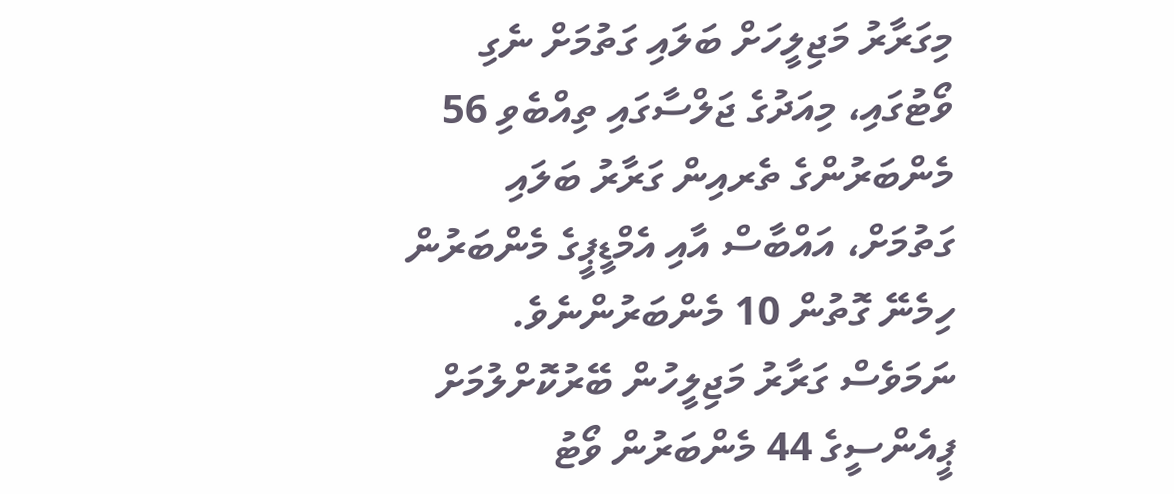މިގަރާރު މަޖިލީހަށް ބަލައި ގަތުމަށް ނެގި ވޯޓުގައި، މިއަދުގެ ޖަލްސާގައި ތިއްބެވި 56 މެންބަރުންގެ ތެރއިން ގަރާރު ބަލައި ގަތުމަށް، އައްބާސް އާއި އެމްޑީޕީގެ މެންބަރުން ހިމެނޭ ގޮތުން 10 މެންބަރުންނެވެ. ނަމަވެސް ގަރާރު މަޖިލީހުން ބޭރުކޮށްލުމަށް ޕީއެންސީގެ 44 މެންބަރުން ވޯޓު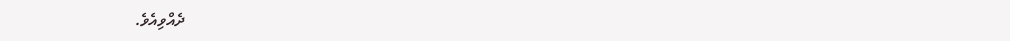ދެއްވިއެވެ.